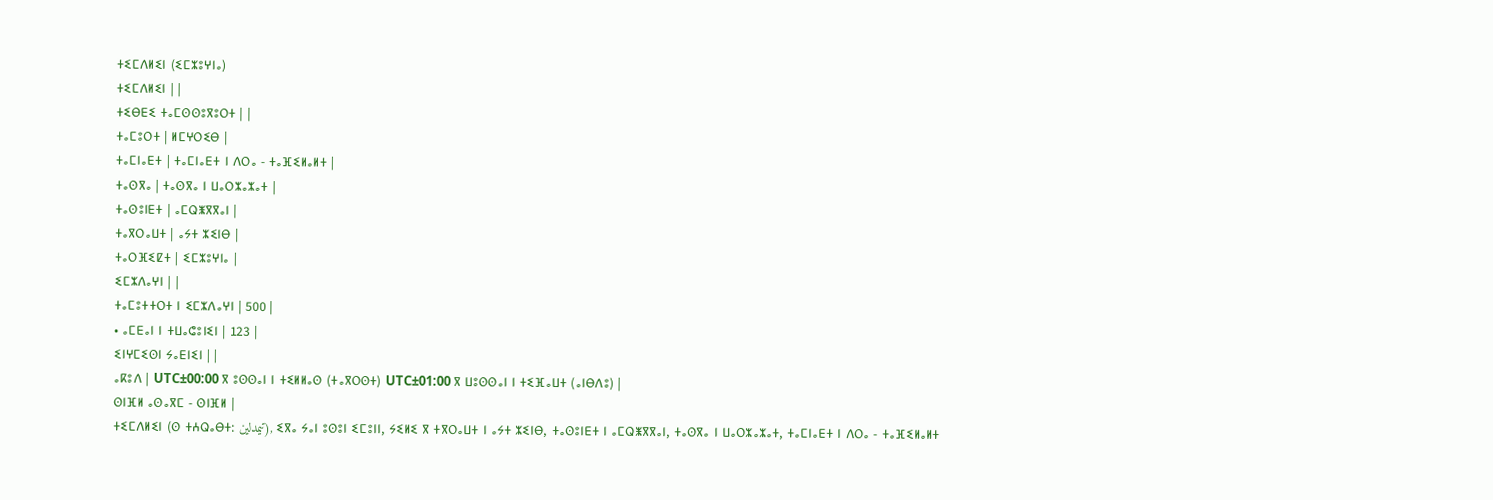ⵜⵉⵎⴷⵍⵉⵏ (ⵉⵎⵣⵓⵖⵏⴰ)
ⵜⵉⵎⴷⵍⵉⵏ | |
ⵜⵉⴱⴹⵉ ⵜⴰⵎⵙⵙⵓⴳⵓⵔⵜ | |
ⵜⴰⵎⵓⵔⵜ | ⵍⵎⵖⵔⵉⴱ |
ⵜⴰⵎⵏⴰⴹⵜ | ⵜⴰⵎⵏⴰⴹⵜ ⵏ ⴷⵔⴰ - ⵜⴰⴼⵉⵍⴰⵍⵜ |
ⵜⴰⵙⴳⴰ | ⵜⴰⵙⴳⴰ ⵏ ⵡⴰⵔⵣⴰⵣⴰⵜ |
ⵜⴰⵙⵓⵏⴹⵜ | ⴰⵎⵕⵥⴳⴳⴰⵏ |
ⵜⴰⴳⵔⴰⵡⵜ | ⴰⵢⵜ ⵣⵉⵏⴱ |
ⵜⴰⵔⴼⵉⵇⵜ | ⵉⵎⵣⵓⵖⵏⴰ |
ⵉⵎⵣⴷⴰⵖⵏ | |
ⵜⴰⵎⵓⵜⵜⵔⵜ ⵏ ⵉⵎⵣⴷⴰⵖⵏ | 500 |
• ⴰⵎⴹⴰⵏ ⵏ ⵜⵡⴰⵛⵓⵏⵉⵏ | 123 |
ⵉⵏⵖⵎⵉⵙⵏ ⵢⴰⴹⵏⵉⵏ | |
ⴰⴽⵓⴷ | UTC±00:00 ⴳ ⵓⵙⵙⴰⵏ ⵏ ⵜⵉⵍⵍⴰⵙ (ⵜⴰⴳⵔⵙⵜ) UTC±01:00 ⴳ ⵡⵓⵙⵙⴰⵏ ⵏ ⵜⵉⴼⴰⵡⵜ (ⴰⵏⴱⴷⵓ) |
ⵙⵏⴼⵍ ⴰⵙⴰⴳⵎ - ⵙⵏⴼⵍ |
ⵜⵉⵎⴷⵍⵉⵏ (ⵙ ⵜⵄⵕⴰⴱⵜ: تيمدلين), ⵉⴳⴰ ⵢⴰⵏ ⵓⵙⵓⵏ ⵉⵎⵓⵏⵏ, ⵢⵉⵍⵉ ⴳ ⵜⴳⵔⴰⵡⵜ ⵏ ⴰⵢⵜ ⵣⵉⵏⴱ, ⵜⴰⵙⵓⵏⴹⵜ ⵏ ⴰⵎⵕⵥⴳⴳⴰⵏ, ⵜⴰⵙⴳⴰ ⵏ ⵡⴰⵔⵣⴰⵣⴰⵜ, ⵜⴰⵎⵏⴰⴹⵜ ⵏ ⴷⵔⴰ - ⵜⴰⴼⵉⵍⴰⵍⵜ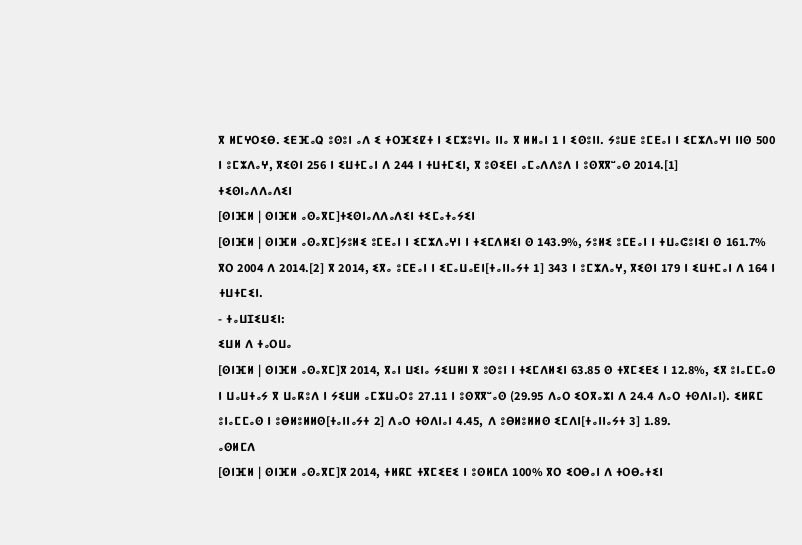ⴳ ⵍⵎⵖⵔⵉⴱ. ⵉⴹⴼⴰⵕ ⵓⵙⵓⵏ ⴰⴷ ⵉ ⵜⵔⴼⵉⵇⵜ ⵏ ⵉⵎⵣⵓⵖⵏⴰ ⵏⵏⴰ ⴳ ⵍⵍⴰⵏ 1 ⵏ ⵉⵙⵓⵏⵏ. ⵢⵓⵡⴹ ⵓⵎⴹⴰⵏ ⵏ ⵉⵎⵣⴷⴰⵖⵏ ⵏⵏⵙ 500 ⵏ ⵓⵎⵣⴷⴰⵖ, ⴳⵉⵙⵏ 256 ⵏ ⵉⵡⵜⵎⴰⵏ ⴷ 244 ⵏ ⵜⵡⵜⵎⵉⵏ, ⴳ ⵓⵙⵉⴹⵏ ⴰⵎⴰⴷⴷⵓⴷ ⵏ ⵓⵙⴳⴳⵯⴰⵙ 2014.[1]
ⵜⵉⵙⵏⴰⴷⴷⴰⴷⵉⵏ
[ⵙⵏⴼⵍ | ⵙⵏⴼⵍ ⴰⵙⴰⴳⵎ]ⵜⵉⵙⵏⴰⴷⴷⴰⴷⵉⵏ ⵜⵉⵎⴰⵜⴰⵢⵉⵏ
[ⵙⵏⴼⵍ | ⵙⵏⴼⵍ ⴰⵙⴰⴳⵎ]ⵢⵓⵍⵉ ⵓⵎⴹⴰⵏ ⵏ ⵉⵎⵣⴷⴰⵖⵏ ⵏ ⵜⵉⵎⴷⵍⵉⵏ ⵙ 143.9%, ⵢⵓⵍⵉ ⵓⵎⴹⴰⵏ ⵏ ⵜⵡⴰⵛⵓⵏⵉⵏ ⵙ 161.7% ⴳⵔ 2004 ⴷ 2014.[2] ⴳ 2014, ⵉⴳⴰ ⵓⵎⴹⴰⵏ ⵏ ⵉⵎⴰⵡⴰⴹⵏ[ⵜⴰⵏⵏⴰⵢⵜ 1] 343 ⵏ ⵓⵎⵣⴷⴰⵖ, ⴳⵉⵙⵏ 179 ⵏ ⵉⵡⵜⵎⴰⵏ ⴷ 164 ⵏ ⵜⵡⵜⵎⵉⵏ.
- ⵜⴰⵡⵊⵉⵡⵉⵏ:
ⵉⵡⵍ ⴷ ⵜⴰⵔⵡⴰ
[ⵙⵏⴼⵍ | ⵙⵏⴼⵍ ⴰⵙⴰⴳⵎ]ⴳ 2014, ⴳⴰⵏ ⵡⵉⵏⴰ ⵢⵉⵡⵍⵏ ⴳ ⵓⵙⵓⵏ ⵏ ⵜⵉⵎⴷⵍⵉⵏ 63.85 ⵙ ⵜⴳⵎⵉⴹⵉ ⵏ 12.8%, ⵉⴳ ⵓⵏⴰⵎⵎⴰⵙ ⵏ ⵡⴰⵡⵜⴰⵢ ⴳ ⵡⴰⴽⵓⴷ ⵏ ⵢⵉⵡⵍ ⴰⵎⵣⵡⴰⵔⵓ 27.11 ⵏ ⵓⵙⴳⴳⵯⴰⵙ (29.95 ⴷⴰⵔ ⵉⵔⴳⴰⵣⵏ ⴷ 24.4 ⴷⴰⵔ ⵜⵙⴷⵏⴰⵏ). ⵉⵍⴽⵎ ⵓⵏⴰⵎⵎⴰⵙ ⵏ ⵓⴱⵍⵓⵍⵍⵙ[ⵜⴰⵏⵏⴰⵢⵜ 2] ⴷⴰⵔ ⵜⵙⴷⵏⴰⵏ 4.45, ⴷ ⵓⴱⵍⵓⵍⵍⵙ ⵉⵎⴷⵏ[ⵜⴰⵏⵏⴰⵢⵜ 3] 1.89.
ⴰⵙⵍⵎⴷ
[ⵙⵏⴼⵍ | ⵙⵏⴼⵍ ⴰⵙⴰⴳⵎ]ⴳ 2014, ⵜⵍⴽⵎ ⵜⴳⵎⵉⴹⵉ ⵏ ⵓⵙⵍⵎⴷ 100% ⴳⵔ ⵉⵔⴱⴰⵏ ⴷ ⵜⵔⴱⴰⵜⵉⵏ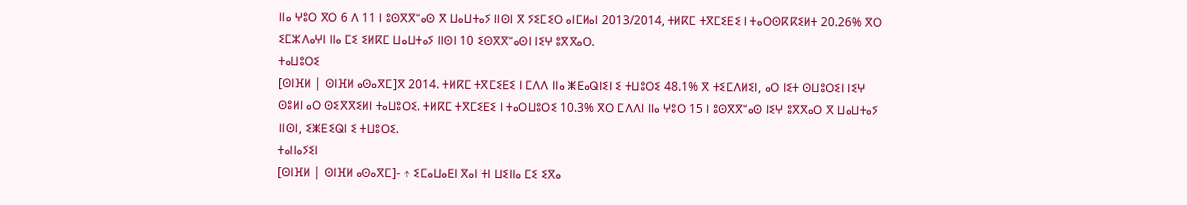ⵏⵏⴰ ⵖⵓⵔ ⴳⵔ 6 ⴷ 11 ⵏ ⵓⵙⴳⴳⵯⴰⵙ ⴳ ⵡⴰⵡⵜⴰⵢ ⵏⵏⵙⵏ ⴳ ⵢⵉⵎⵉⵔ ⴰⵏⵎⵍⴰⵏ 2013/2014, ⵜⵍⴽⵎ ⵜⴳⵎⵉⴹⵉ ⵏ ⵜⴰⵔⵙⴽⴽⵉⵍⵜ 20.26% ⴳⵔ ⵉⵎⵣⴷⴰⵖⵏ ⵏⵏⴰ ⵎⵉ ⵉⵍⴽⵎ ⵡⴰⵡⵜⴰⵢ ⵏⵏⵙⵏ 10 ⵉⵙⴳⴳⵯⴰⵙⵏ ⵏⵉⵖ ⵓⴳⴳⴰⵔ.
ⵜⴰⵡⵓⵔⵉ
[ⵙⵏⴼⵍ | ⵙⵏⴼⵍ ⴰⵙⴰⴳⵎ]ⴳ 2014. ⵜⵍⴽⵎ ⵜⴳⵎⵉⴹⵉ ⵏ ⵎⴷⴷ ⵏⵏⴰ ⵥⴹⴰⵕⵏⵉⵏ ⵉ ⵜⵡⵓⵔⵉ 48.1% ⴳ ⵜⵉⵎⴷⵍⵉⵏ, ⴰⵔ ⵏⵉⵜ ⵙⵡⵓⵔⵉⵏ ⵏⵉⵖ ⵙⵓⵍⵏ ⴰⵔ ⵙⵉⴳⴳⵉⵍⵏ ⵜⴰⵡⵓⵔⵉ. ⵜⵍⴽⵎ ⵜⴳⵎⵉⴹⵉ ⵏ ⵜⴰⵔⵡⵓⵔⵉ 10.3% ⴳⵔ ⵎⴷⴷⵏ ⵏⵏⴰ ⵖⵓⵔ 15 ⵏ ⵓⵙⴳⴳⵯⴰⵙ ⵏⵉⵖ ⵓⴳⴳⴰⵔ ⴳ ⵡⴰⵡⵜⴰⵢ ⵏⵏⵙⵏ, ⵉⵥⴹⵉⵕⵏ ⵉ ⵜⵡⵓⵔⵉ.
ⵜⴰⵏⵏⴰⵢⵉⵏ
[ⵙⵏⴼⵍ | ⵙⵏⴼⵍ ⴰⵙⴰⴳⵎ]- ↑ ⵉⵎⴰⵡⴰⴹⵏ ⴳⴰⵏ ⵜⵏ ⵡⵉⵏⵏⴰ ⵎⵉ ⵉⴳⴰ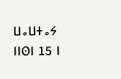ⵡⴰⵡⵜⴰⵢ ⵏⵏⵙⵏ 15 ⵏ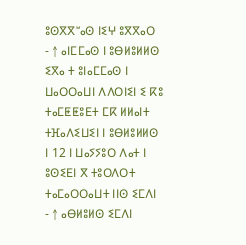ⵓⵙⴳⴳⵯⴰⵙ ⵏⵉⵖ ⵓⴳⴳⴰⵔ
- ↑ ⴰⵏⵎⵎⴰⵙ ⵏ ⵓⴱⵍⵓⵍⵍⵙ ⵉⴳⴰ ⵜ ⵓⵏⴰⵎⵎⴰⵙ ⵏ ⵡⴰⵔⵔⴰⵡⵏ ⴷⴷⵔⵏⵉⵏ ⵉ ⴽⵓ ⵜⴰⵎⵟⵟⵓⴹⵜ ⵎⴽ ⵍⵍⴰⵏⵜ ⵜⴼⴰⴷⵉⵡⵉⵏ ⵏ ⵓⴱⵍⵓⵍⵍⵙ ⵏ 12 ⵏ ⵡⴰⵢⵢⵓⵔ ⴷⴰⵜ ⵏ ⵓⵙⵉⴹⵏ ⴳ ⵜⵓⵔⴷⵔⵜ ⵜⴰⵎⴰⵔⵔⴰⵡⵜ ⵏⵏⵙ ⵉⵎⴷⵏ
- ↑ ⴰⴱⵍⵓⵍⵙ ⵉⵎⴷⵏ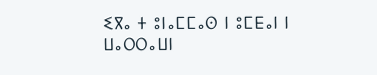ⵉⴳⴰ ⵜ ⵓⵏⴰⵎⵎⴰⵙ ⵏ ⵓⵎⴹⴰⵏ ⵏ ⵡⴰⵔⵔⴰⵡⵏ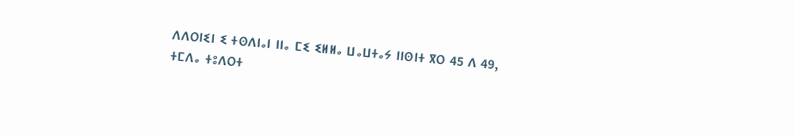ⴷⴷⵔⵏⵉⵏ ⵉ ⵜⵙⴷⵏⴰⵏ ⵏⵏⴰ ⵎⵉ ⵉⵍⵍⴰ ⵡⴰⵡⵜⴰⵢ ⵏⵏⵙⵏⵜ ⴳⵔ 45 ⴷ 49, ⵜⵎⴷⴰ ⵜⵓⴷⵔⵜ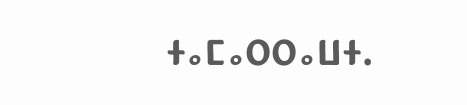ⵜⴰⵎⴰⵔⵔⴰⵡⵜ.